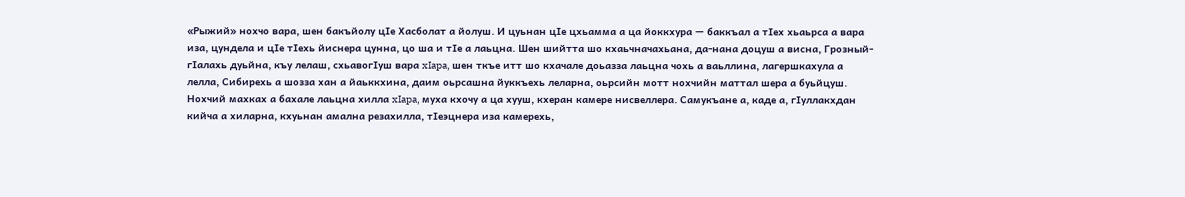«Рыжий» нохчо вара, шен бакъйолу цIе Хасболат а йолуш. И цуьнан цIе цхьамма а ца йоккхура — баккъал а тIех хьаьрса а вара иза, цундела и цIе тIехь йиснера цунна, цо ша и тIе а лаьцна. Шен шийтта шо кхаьчначахьана, да-нана доцуш а висна, Грозный-гIалахь дуьйна, къу лелаш, схьавогIуш вара xIapa, шен ткъе итт шо кхачале доьазза лаьцна чохь а ваьллина, лагершкахула а лелла, Сибирехь а шозза хан а йаьккхина, даим оьрсашна йуккъехь леларна, оьрсийн мотт нохчийн маттал шера а буьйцуш. Нохчий махках а бахале лаьцна хилла xIapa, муха кхочу а ца хууш, кхеран камере нисвеллера. Самукъане а, каде а, гIуллакхдан кийча а хиларна, кхуьнан амална резахилла, тIеэцнера иза камерехь,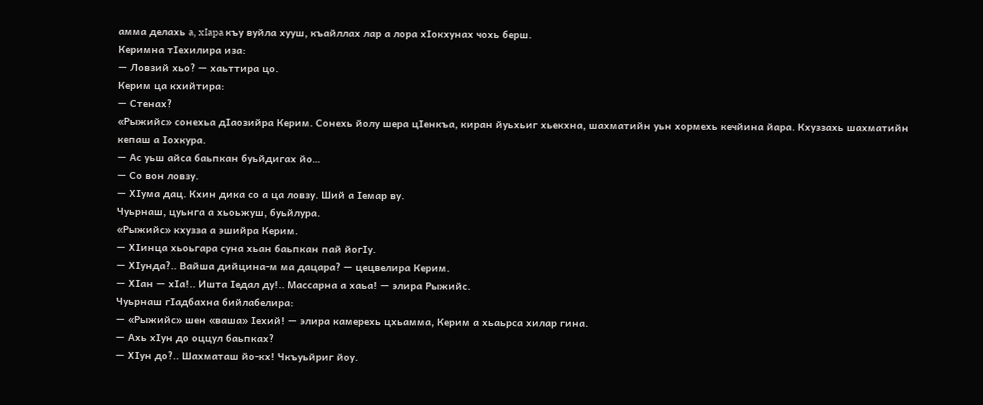амма делахь a, xIapa къу вуйла хууш, къайллах лар а лора хIокхунах чохь берш.
Керимна тIехилира иза:
— Ловзий хьо? — хаьттира цо.
Керим ца кхийтира:
— Стенах?
«Рыжийс» сонехьа дIаозийра Керим. Сонехь йолу шера цIенкъа, киран йуьхьиг хьекхна, шахматийн уьн хормехь кечйина йара. Кхуззахь шахматийн кепаш а Iохкура.
— Ас уьш айса баьпкан буьйдигах йо…
— Со вон ловзу.
— ХIума дац. Кхин дика со а ца ловзу. Ший а Iемар ву.
Чуьрнаш, цуьнга а хьоьжуш, буьйлура.
«Рыжийс» кхузза а эшийра Керим.
— ХIинца хьоьгара суна хьан баьпкан пай йогIу.
— ХIунда?.. Вайша дийцина-м ма дацара? — цецвелира Керим.
— ХIан — хIа!.. Ишта Iедал ду!.. Массарна а хаьа! — элира Рыжийс.
Чуьрнаш гIадбахна бийлабелира:
— «Рыжийс» шен «ваша» Iехий! — элира камерехь цхьамма, Керим а хьаьрса хилар гина.
— Ахь хIун до оццул баьпках?
— ХIун до?.. Шахматаш йо-кх! Чкъуьйриг йоу.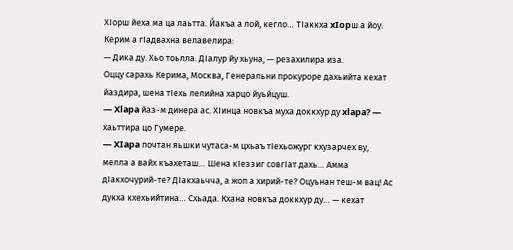ХIорш йеха ма ца лаьтта. Йакъа а лой, кегло… ТIаккха xIopш а йоу.
Керим а гIадвахна велавелира:
— Дика ду. Хьо тоьлла. ДIалур йу хьуна, — резахилира иза.
Оццу сарахь Керима, Москва, Генеральни прокуроре дахьийта кехат йаздира, шена тIехь лелийна харцо йуьйцуш.
— Xlapa йаз-м динера ас. ХIинца новкъа муха доккхур ду xlapa? — хаьттира цо Гумере.
— XIapa почтан яьшки чутаса-м цхьаъ тIехьожург кхузарчех ву, мелла а вайх къахеташ… Шена кIеззиг совгIат дахь… Амма дIакхочурий-те? ДIакхаьчча, а жоп а хирий-те? Оцуьнан теш-м вац! Ас дукха кхехьийтина… Схьада. Кхана новкъа доккхур ду… — кехат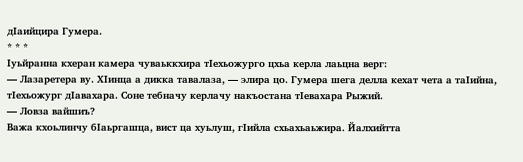дIаийцира Гумера.
* * *
Iуьйранна кхеран камера чуваьккхира тIехьожурго цхьа керла лаьцна верг:
— Лазаретера ву. ХIинца а дикка тавалаза, — элира цо. Гумера шега делла кехат чета а таIийна, тIехьожург дIавахара. Соне тебначу керлачу накъостана тIевахара Рыжий.
— Ловза вайшиъ?
Важа кхоьлинчу бIаьргашца, вист ца хуьлуш, гIийла схьахьаьжира. Йалхийтта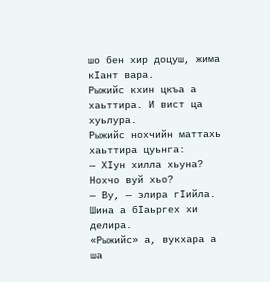шо бен хир доцуш, жима кIант вара.
Рыжийс кхин цкъа а хаьттира. И вист ца хуьлура.
Рыжийс нохчийн маттахь хаьттира цуьнга:
— ХIун хилла хьуна? Нохчо вуй хьо?
— Ву, — элира гIийла. Шина а бIаьргех хи делира.
«Рыжийс» а, вукхара а ша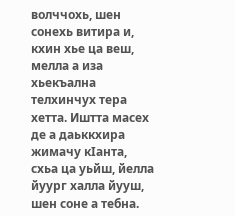волччохь, шен сонехь витира и, кхин хье ца веш, мелла а иза хьекъална телхинчух тера хетта. Иштта масех де а даьккхира жимачу кIанта, схьа ца уьйш, йелла йуург халла йууш, шен соне а тебна.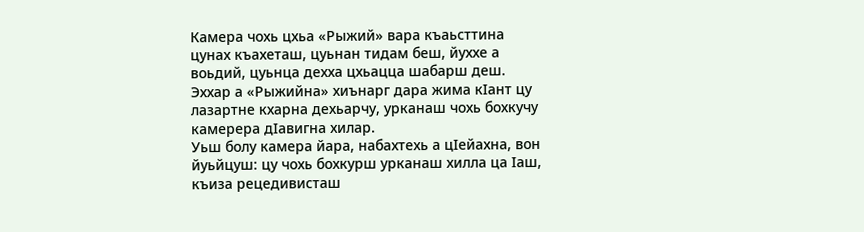Камера чохь цхьа «Рыжий» вара къаьсттина цунах къахеташ, цуьнан тидам беш, йуххе а воьдий, цуьнца дехха цхьацца шабарш деш. Эххар а «Рыжийна» хиънарг дара жима кIант цу лазартне кхарна дехьарчу, урканаш чохь бохкучу камерера дIавигна хилар.
Уьш болу камера йара, набахтехь а цIейахна, вон йуьйцуш: цу чохь бохкурш урканаш хилла ца Iаш, къиза рецедивисташ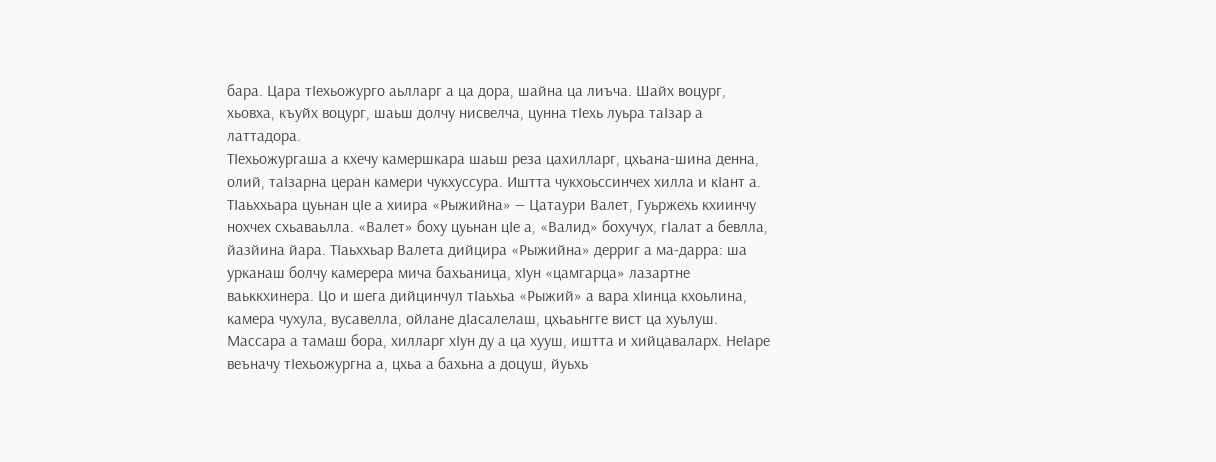бара. Цара тIехьожурго аьлларг а ца дора, шайна ца лиъча. Шайх воцург, хьовха, къуйх воцург, шаьш долчу нисвелча, цунна тIехь луьра таIзар а латтадора.
ТIехьожургаша а кхечу камершкара шаьш реза цахилларг, цхьана-шина денна, олий, таIзарна церан камери чукхуссура. Иштта чукхоьссинчех хилла и кIант а. ТIаьххьара цуьнан цIе а хиира «Рыжийна» — Цатаури Валет, Гуьржехь кхиинчу нохчех схьаваьлла. «Валет» боху цуьнан цIе а, «Валид» бохучух, гIалат а бевлла, йазйина йара. ТIаьххьар Валета дийцира «Рыжийна» дерриг а ма-дарра: ша урканаш болчу камерера мича бахьаница, хIун «цамгарца» лазартне ваьккхинера. Цо и шега дийцинчул тIаьхьа «Рыжий» а вара хIинца кхоьлина, камера чухула, вусавелла, ойлане дIасалелаш, цхьаьнгге вист ца хуьлуш. Массара а тамаш бора, хилларг хIун ду а ца хууш, иштта и хийцаваларх. HeIape веъначу тIехьожургна а, цхьа а бахьна а доцуш, йуьхь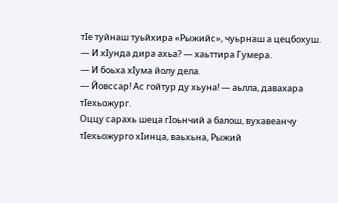тIе туйнаш туьйхира «Рыжийс», чуьрнаш а цецбохуш.
— И хIунда дира ахьа? — хаьттира Гумера.
— И боьха хIума йолу дела.
— Йовссар! Ас гойтур ду хьуна! — аьлла, давахара тIехьожург.
Оццу сарахь шеца гIоьнчий а балош, вухавеанчу тIехьожурго хIинца, ваьхьна, Рыжий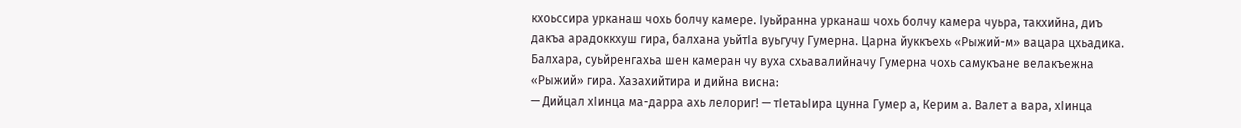кхоьссира урканаш чохь болчу камере. Iуьйранна урканаш чохь болчу камера чуьра, такхийна, диъ дакъа арадоккхуш гира, балхана уьйтIа вуьгучу Гумерна. Царна йуккъехь «Рыжий-м» вацара цхьадика. Балхара, суьйренгахьа шен камеран чу вуха схьавалийначу Гумерна чохь самукъане велакъежна «Рыжий» гира. Хазахийтира и дийна висна:
— Дийцал хIинца ма-дарра ахь лелориг! — тIетаьIира цунна Гумер а, Керим а. Валет а вара, хIинца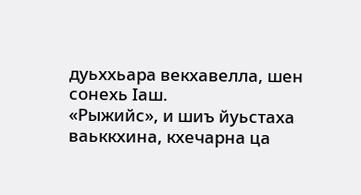дуьххьара векхавелла, шен сонехь Iаш.
«Рыжийс», и шиъ йуьстаха ваьккхина, кхечарна ца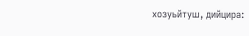хозуьйтуш, дийцира: